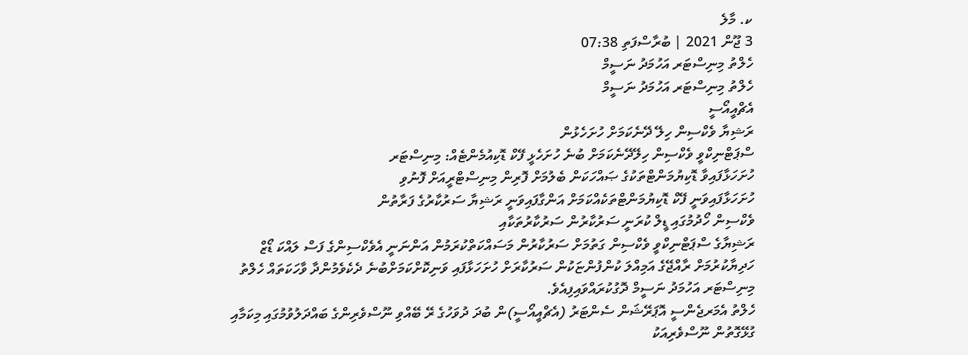ކ. މާލެ
3 ޖޫން 2021 | ބުރާސްފަތި 07:38
ހެލްތު މިނިސްޓަރ އަހުމަދު ނަސީމް
ހެލްތު މިނިސްޓަރ އަހުމަދު ނަސީމް
އެޗްއީއޯސީ
ރަޝިޔާ ވެކްސިން ހިލޭ ދޭނެކަމަށް ހުށަހެޅުން
ސްޕަޓްނިކްވީ ވެކްސިން ހިލޭދޭނެކަމަށް ބުނެ ހުށަހެޅީ ފޭކް ޑޮކިއުމެންޓެއް: މިނިސްޓަރ
ހުށަހަޅާފައިވާ ޑޮކިޔުމަންޓްތަކުގެ ޞައްހަކަން ބެލުމަށް ފޮރިން މިނިސްޓްރީއަށް ފޮނުވި
ހުށަހަޅާފައިވަނީ ފޭކް ޑޮކިޔުމަންޓްތަކެއްކަމަށް އަންގާފައިވަނީ ރަޝިޔާ ސަރުކާރުގެ ފަރާތުން
ވެކްސިން ހޯދުމުގައި ޑީލް ކުރަނީ ސަރުކާރުން ސަރުކާރުތަކާއި
ރަޝިޔާގެ ސްޕަޓްނިކްވީ ވެކްސިން ގަތުމަށް ސަރުކާރުން މަސައްކަތްކުރަމުން އަންނަނީ އެވެކްސިންގެ ފަސް ލައްކަ ޑޯޒް ހަދިޔާކުރުމަށް ރާއްޖޭގެ އަމިއްލަ ކުންފުންޏަކުން ސަރުކާރަށް ހުށަހަޅާފައި ވަނިކޮށްކަމަށްބުނެ ދެކެވެމުންދާ ވާހަކަތައް ހެލްތު މިނިސްޓަރ އަހުމަދު ނަސީމް ދޮގުކުރައްވައިފިއެވެ.
ހެލްތު އެމަރޖެންސީ އޮޕަރޭޝަން ސެންޓަރު (އެޗްއީއޯސީ)ން ބުދަ ދުވަހުގެ ރޭ ބޭއްވި ނޫސްވެރިންގެ ބައްދަލުވުމުގައި މިކަމާއި ގުޅޭގޮތުން ނޫސްވެރިއަކު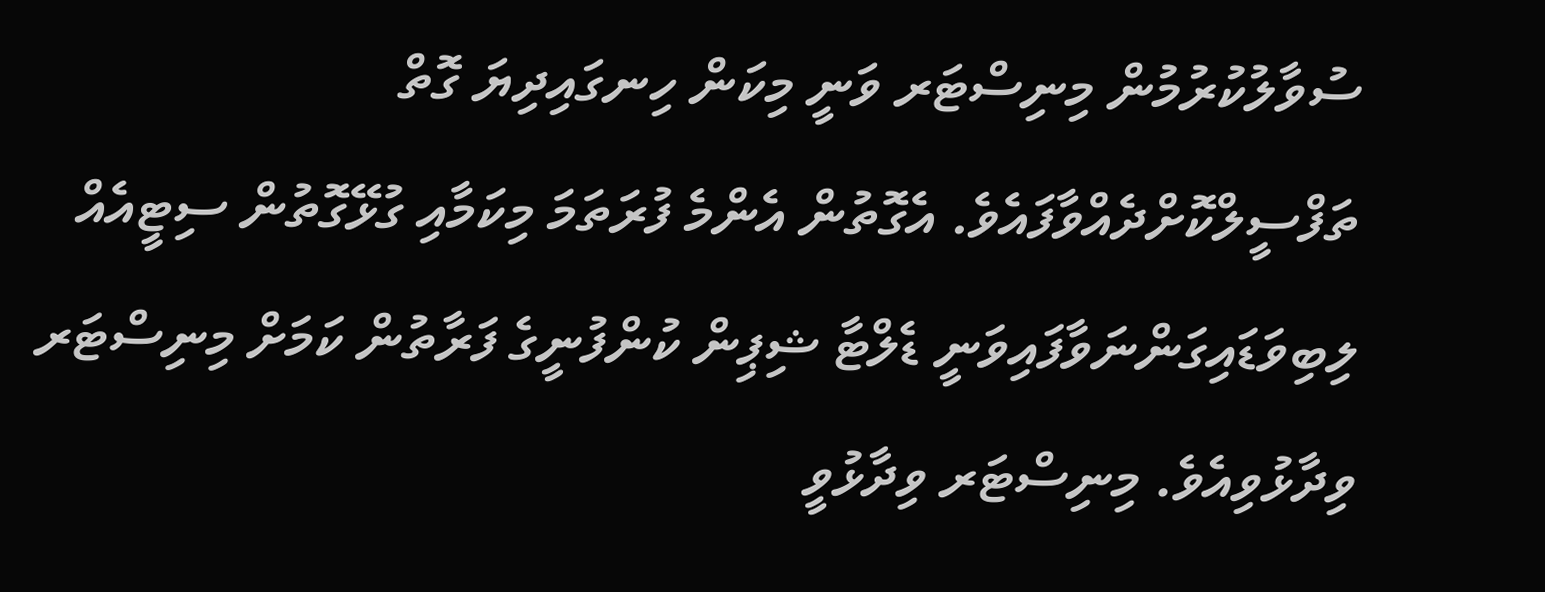ސުވާލުކުރުމުން މިނިސްޓަރ ވަނީ މިކަން ހިނގައިދިޔަ ގޮތް ތަފްސީލްކޮށްދެއްވާފައެވެ. އެގޮތުން އެންމެ ފުރަތަމަ މިކަމާއި ގުޅޭގޮތުން ސިޓީއެއް ލިބިވަޑައިގަންނަވާފައިވަނީ ޑެލްޓާ ޝިޕިން ކުންފުނީގެ ފަރާތުން ކަމަށް މިނިސްޓަރ ވިދާޅުވިއެވެ. މިނިސްޓަރ ވިދާޅުވީ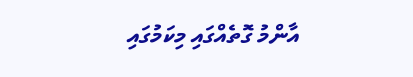އާންމު ގޮތެއްގައި މިކަމުގައި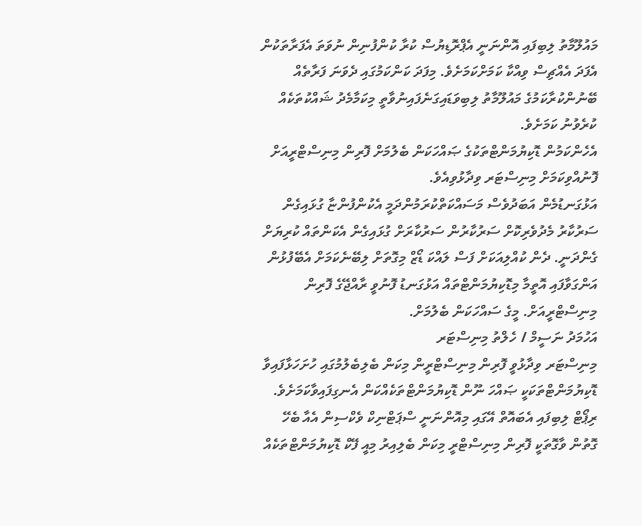މައުލޫމާތު ލިބިފައި އޮންނަނީ އެޕްރޮޑިޔުސް ކުރާ ކުންފުނިން ނުވަތަ އެފަރާތަކުން އެފަދަ އެއްޗިސް ވިއްކާ ކަމަށްކަމަށެވެ. މިފަދަ ކަންކަމުގައި ދެވަނަ ފަރާތެއް ބޭނުންކުރާކަމުގެ މައުލޫމާތު ލިބިވަޑައިގަނެފައިނުވާތީ މިކަމާމެދު ޝައްކުތަކެއް ކުރެވުނު ކަމަށެވެ.
އެހެންކަމުން ޑޮކިޔުމަންޓްތަކުގެ ޞައްހަކަން ބެލުމަށް ފޮރިން މިނިސްޓްރީއަށް ފޮނުއްވިކަމަށް މިނިސްޓަރ ވިދާޅުވިއެވެ.
އަޅުގަނޑުމެން އަބަދުވެސް މަސައްކަތްކުރަމުންދަމީ އެކުންފުންޏާ ގުޅައިގެން ސަރުކާރު މެދުވެރިކޮށް ސަރުކާރުން ސަރުކާރަށް ގުޅައިގެން އެކަންތައް ކުރިޔަށް ގެންދަނީ. ދެން ކުއްލިއަކަށް ފަސް ލައްކަ ޑޯޒް މިގޮތަށް ލިބޭނެކަމަށް އެބޭފުޅުން އަންގަވާފައި އޮތީމާ މިޑޮކިޔުމަންޓްތައް އަޅުގަނޑު ފޮނުވީ ރާއްޖޭގެ ފޮރިން މިނިސްޓްރީއަށް. މީގެ ސައްހަކަން ބެލުމަށް.
އަހުމަދު ނަސީމް / ހެލްތު މިނިސްޓަރ
މިނިސްޓަރ ވިދާޅުވީ ފޮރިން މިނިސްޓްރީން މިކަން ބެލިބެލުމުގައި ހުށަހަޅާފައިވާ ޑޮކިޔުމަންޓްތަކަކީ ޞައްހަ ނޫން ޑޮކިޔުމަންޓްތަކެއްކަން އެނގިފައިވާކަމަށެވެ.
ރިޕޯޓް ލިބިފައި އެބައޮތް އޭގައި މިއޮންނަނީ ސްޕަޓްނިކް ވެކްސިން އެއާ ބެހޭ ގޮތުން ވާގޮތަކީ ފޮރިން މިނިސްޓްރީ މިކަން ބެލިއިރު މިއީ ފޭކް ޑޮކިޔުމަންޓްތަކެއް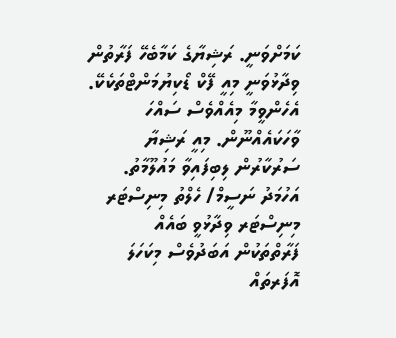ކަމަށްވަނީ. ރަޝިޔާގެ ކަމާބެހޭ ފަރާތުން ވިދާޅުވަނީ މިއީ ފޭކް ޑޯކިޔުމަންޓްތަކެކޭ. އެހެންވީމާ މިއެއްވެސް ސައްހަ ވާހަކައެއްނޫން. މިއީ ރަޝިޔާ ސަރުކާރުން ލިބިފައިވާ މައުލޫމާތު.
އަހުމަދު ނަސީމް/ ހެލްތު މިނިސްޓަރ
މިނިސްޓަރ ވިދާޅުވީ ބައެއް ފަރާތްތަކުން އަބަދުވެސް މިކަހަލަ އޮފަރތައް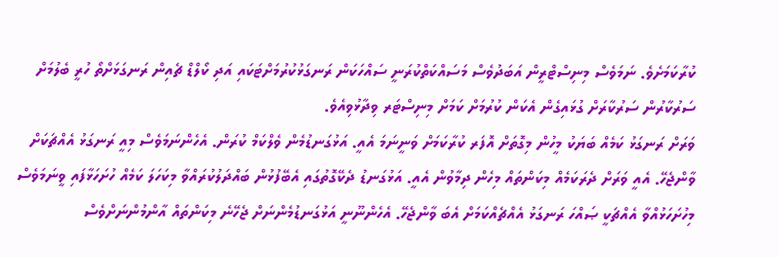ކުރާކަމަށެވެ. ނަމަވެސް މިނިސްޓްރީން އަބަދުވެސް މަސައްކަތްކުރަނީ ސައްހަކަން ރަނގަޅުކުރުމަށްޓަކައި އަދި ކޯލްޑް ޗެއިން ރަނގަޅަށްތޯ ހުރީ ބެލުމަށް ސަރުކާރުން ސަރުކާރަށް ގުޅައިގެން އެކަން ކުރުމަށް ކަމަށް މިނިސްޓަރ ވިދާޅުވިއެވެ.
ވަރަށް ރަނގަޅު ކަމެއް ބަޔަކު މީހުން މިގޮތަށް އޮފަރ ކުރާކަމަށް ވަނީނަމަ އެއީ. އަޅުގަނޑުމެން ވެލްކަމް ކުރަން. އެހެންނަމަވެސް މިއީ ރަނގަޅު އެއްޗަކަށް ވާންޖެހޭ. އެއީ ވަރަށް ދެރަކަމެއް މިކަންތައް މިހެން ދިމާވުން އެއީ. އަޅުގަނޑު ދެކޭގޮތުގައި އެބޭފުޅުން ބައްދަލުކުރައްވާ މިކަހަލަ ކަމެއް ހުށަހަޅާފައި ވީނަމަވެސް މިހުށަހަޅުއްވާ އެއްޗަކީ ޞައްހަ ރަނގަޅު އެއްޗެއްކަމަށް އެބަ ވާންޖެހޭ. އެހެންނޫނީ އަޅުގަނޑުމެންނަށް ޖެހޭނެ މިކަންތައް އާންމުންނަށްވެސް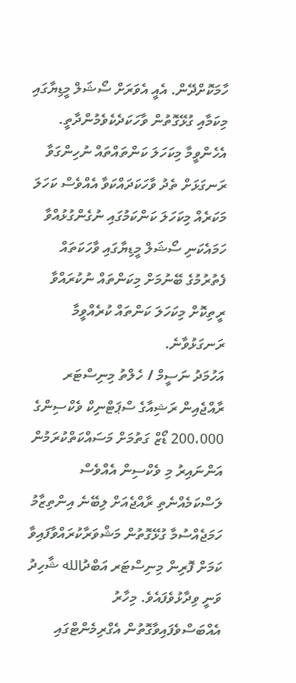ހާމަކޮށްދޭން. އެއީ އެވަރަށް ސޯޝަލް މީޑިޔާގައި މިކަމާއި ގުޅޭގޮތުން ވާހަކަދެކެވެމުންދާތީ. އެހެންވީމާ މިކަހަލަ ކަންތައްތައް ނުހިންގަވާ ރަނގަޅަށް ތެދު ވާހަކަދައްކަވާ އެއްވެސް ކަހަލަ މަކަރެއް މިކަހަލަ ކަންކަމުގައި ނުގެންގުޅުއްވާ ހަމައެކަނި ސޯޝަލް މީޑިޔާގައި ވާހަކަތައް ފެތުރުމުގެ ބޭނުމަށް މިކަންތައް ނުކުރައްވާ ރީތިކޮށް މިކަހަލަ ކަންތައް ކުރެއްވީމާ ރަނގަޅުވާނެ.
އަހުމަދު ނަސީމް / ހެލްތު މިނިސްޓަރ
ރާއްޖެއިން ރަޝިއާގެ ސްޕަޓްނިކް ވެކްސިންގެ 200،000 ޑޯޒް ގަތުމަށް މަސައްކަތްކުރަމުން އަންނައިރު މި ވެކްސިން އެއްވެސް ލަސްކަމެއްނެތި ރާއްޖެއަށް ލިބޭނެ އިންތިޒާމު ހަމަޖެއްސުމާ ގުޅޭގޮތުން މަޝްވަރާކުރައްވާފައިވާ ކަމަށް ފޮރިން މިނިސްޓަރ އަބްދުالله ޝާހިދު ވަނީ ވިދާޅުވެފައެވެ. މިހާރު އެއްބަސްވެފައިވާގޮތުން އެގްރިމެންޓްގައި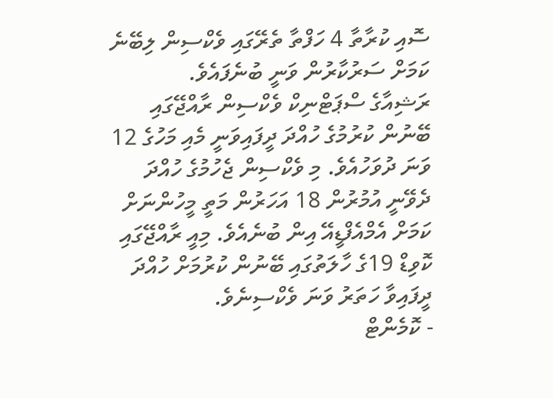ސޮއި ކުރާތާ 4 ހަފްތާ ތެރޭގައި ވެކްސިން ލިބޭނެ ކަމަށް ސަރުކާރުން ވަނީ ބުނެފައެވެ.
ރަޝިއާގެ ސްޕަޓްނިކް ވެކްސިން ރާއްޖޭގައި ބޭނުން ކުރުމުގެ ހުއްދަ ދީފައިވަނީ މެއި މަހުގެ 12 ވަނަ ދުވަހުއެވެ. މި ވެކްސިން ޖެހުމުގެ ހުއްދަ ދެވޭނީ އުމުރުން 18 އަހަރުން މަތީ މީހުންނަށް ކަމަށް އެމްއެފްޑީއޭ އިން ބުނެއެވެ. މިއީ ރާއްޖޭގައި ކޮވިޑް 19ގެ ހާލަތުގައި ބޭނުން ކުރުމަށް ހުއްދަ ދީފައިވާ ހަތަރު ވަނަ ވެކްސިނެވެ.
- ކޮމެންޓް